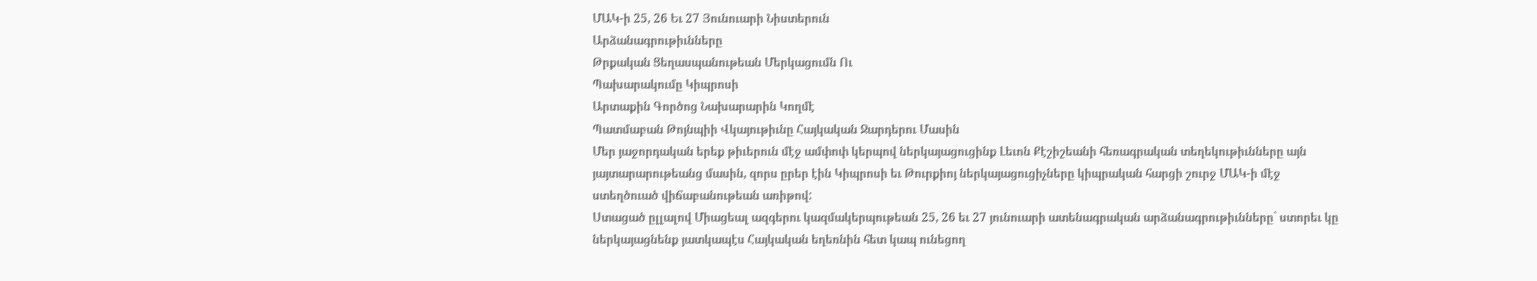ՄԱԿ-ի 25, 26 Եւ 27 Յունուարի Նիստերուն
Արձանագրութիւնները
Թրքական Ցեղասպանութեան Մերկացումն Ու
Պախարակումը Կիպրոսի
Արտաքին Գործոց Նախարարին Կողմէ
Պատմաբան Թոյնպիի Վկայութիւնը Հայկական Ջարդերու Մասին
Մեր յաջորդական երեք թիւերուն մէջ ամփոփ կերպով ներկայացուցինք Լեւոն Քէշիշեանի հեռագրական տեղեկութիւնները այն յայտարարութեանց մասին, զորս ըրեր էին Կիպրոսի եւ Թուրքիոյ ներկայացուցիչները կիպրական հարցի շուրջ ՄԱԿ-ի մէջ ստեղծուած վիճաբանութեան առիթով:
Ստացած ըլլալով Միացեալ ազգերու կազմակերպութեան 25, 26 եւ 27 յունուարի ատենագրական արձանագրութիւնները` ստորեւ կը ներկայացնենք յատկապէս Հայկական եղեռնին հետ կապ ունեցող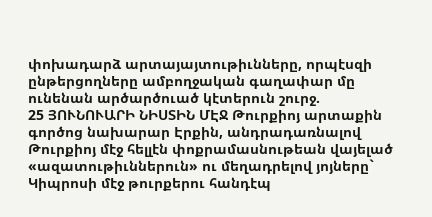փոխադարձ արտայայտութիւնները, որպէսզի ընթերցողները ամբողջական գաղափար մը ունենան արծարծուած կէտերուն շուրջ.
25 ՅՈՒՆՈՒԱՐԻ ՆԻՍՏԻՆ ՄԷՋ Թուրքիոյ արտաքին գործոց նախարար Էրքին, անդրադառնալով Թուրքիոյ մէջ հելլէն փոքրամասնութեան վայելած «ազատութիւններուն» ու մեղադրելով յոյները` Կիպրոսի մէջ թուրքերու հանդէպ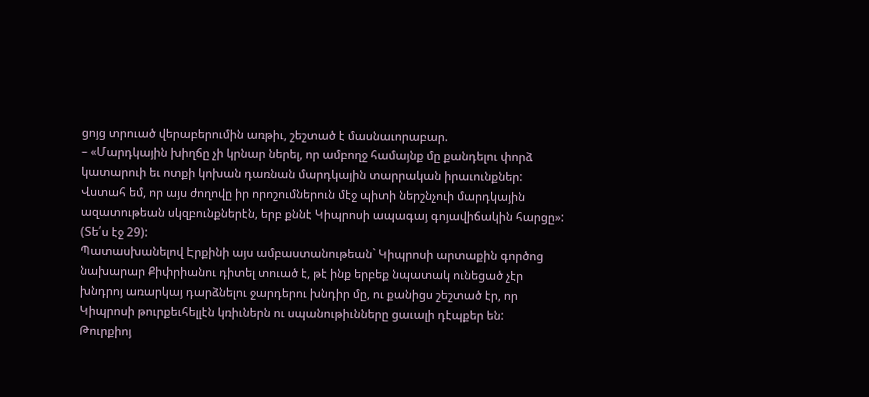ցոյց տրուած վերաբերումին առթիւ, շեշտած է մասնաւորաբար.
– «Մարդկային խիղճը չի կրնար ներել, որ ամբողջ համայնք մը քանդելու փորձ կատարուի եւ ոտքի կոխան դառնան մարդկային տարրական իրաւունքներ: Վստահ եմ, որ այս ժողովը իր որոշումներուն մէջ պիտի ներշնչուի մարդկային ազատութեան սկզբունքներէն, երբ քննէ Կիպրոսի ապագայ գոյավիճակին հարցը»: (Տե՛ս էջ 29):
Պատասխանելով Էրքինի այս ամբաստանութեան` Կիպրոսի արտաքին գործոց նախարար Քիփրիանու դիտել տուած է, թէ ինք երբեք նպատակ ունեցած չէր խնդրոյ առարկայ դարձնելու ջարդերու խնդիր մը, ու քանիցս շեշտած էր, որ Կիպրոսի թուրքեւհելլէն կռիւներն ու սպանութիւնները ցաւալի դէպքեր են:
Թուրքիոյ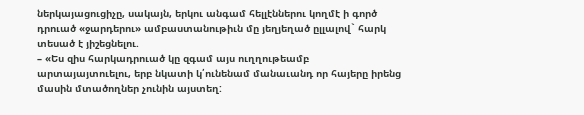ներկայացուցիչը, սակայն, երկու անգամ հելլէններու կողմէ ի գործ դրուած «ջարդերու» ամբաստանութիւն մը յեղյեղած ըլլալով` հարկ տեսած է յիշեցնելու.
– «Ես զիս հարկադրուած կը զգամ այս ուղղութեամբ արտայայտուելու, երբ նկատի կ՛ունենամ մանաւանդ որ հայերը իրենց մասին մտածողներ չունին այստեղ: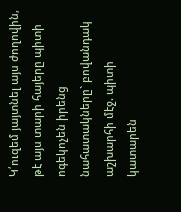Կ՛ուզեմ յայտնել այս ժողովին, թէ այս տարի հայերը պիտի ոգեկոչեն իրենց նահատակները` բովանդակ աշխարհի մէջ. պիտի կատարեն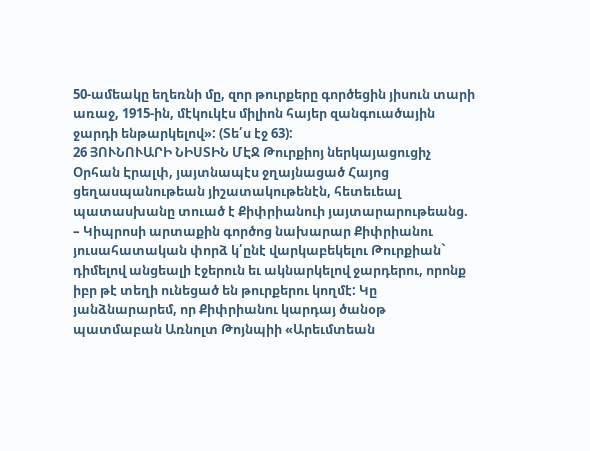50-ամեակը եղեռնի մը, զոր թուրքերը գործեցին յիսուն տարի առաջ, 1915-ին, մէկուկէս միլիոն հայեր զանգուածային ջարդի ենթարկելով»: (Տե՛ս էջ 63):
26 ՅՈՒՆՈՒԱՐԻ ՆԻՍՏԻՆ ՄԷՋ Թուրքիոյ ներկայացուցիչ Օրհան Էրալփ, յայտնապէս ջղայնացած Հայոց ցեղասպանութեան յիշատակութենէն, հետեւեալ պատասխանը տուած է Քիփրիանուի յայտարարութեանց.
– Կիպրոսի արտաքին գործոց նախարար Քիփրիանու յուսահատական փորձ կ՛ընէ վարկաբեկելու Թուրքիան` դիմելով անցեալի էջերուն եւ ակնարկելով ջարդերու, որոնք իբր թէ տեղի ունեցած են թուրքերու կողմէ: Կը յանձնարարեմ, որ Քիփրիանու կարդայ ծանօթ պատմաբան Առնոլտ Թոյնպիի «Արեւմտեան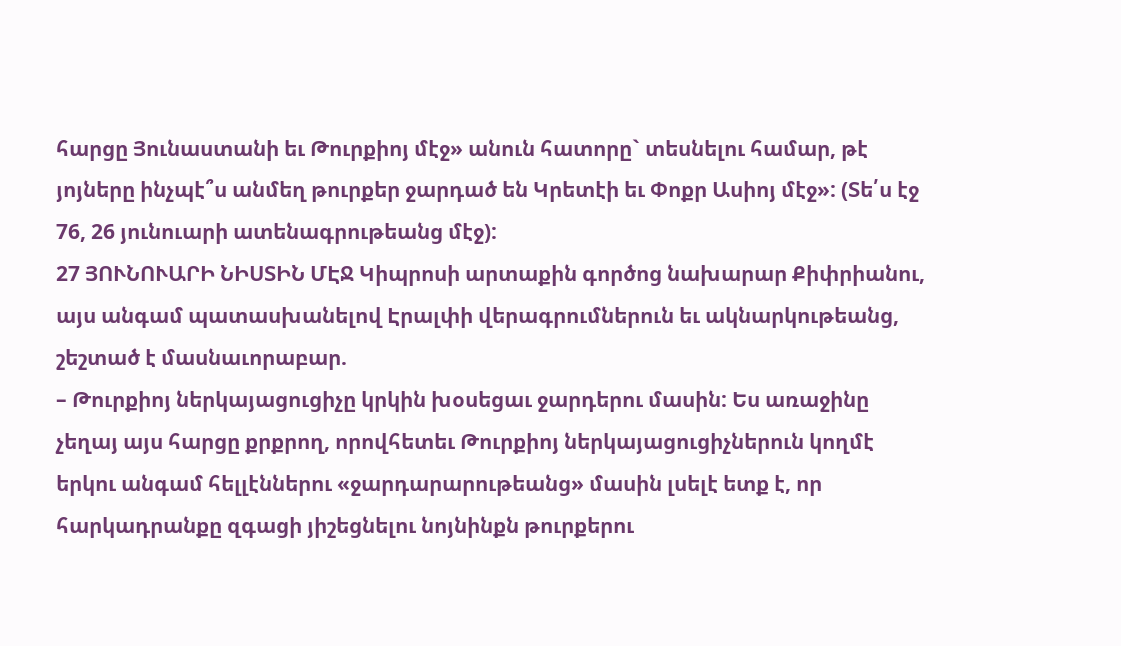հարցը Յունաստանի եւ Թուրքիոյ մէջ» անուն հատորը` տեսնելու համար, թէ յոյները ինչպէ՞ս անմեղ թուրքեր ջարդած են Կրետէի եւ Փոքր Ասիոյ մէջ»: (Տե՛ս էջ 76, 26 յունուարի ատենագրութեանց մէջ):
27 ՅՈՒՆՈՒԱՐԻ ՆԻՍՏԻՆ ՄԷՋ Կիպրոսի արտաքին գործոց նախարար Քիփրիանու, այս անգամ պատասխանելով Էրալփի վերագրումներուն եւ ակնարկութեանց, շեշտած է մասնաւորաբար.
– Թուրքիոյ ներկայացուցիչը կրկին խօսեցաւ ջարդերու մասին: Ես առաջինը չեղայ այս հարցը քրքրող, որովհետեւ Թուրքիոյ ներկայացուցիչներուն կողմէ երկու անգամ հելլէններու «ջարդարարութեանց» մասին լսելէ ետք է, որ հարկադրանքը զգացի յիշեցնելու նոյնինքն թուրքերու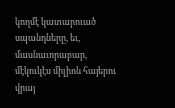կողմէ կատարուած սպանդները, եւ, մասնաւորաբար, մէկուկէս միլիոն հայերու վրայ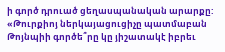ի գործ դրուած ցեղասպանական արարքը:
«Թուրքիոյ ներկայացուցիչը պատմաբան Թոյնպիի գործե՞րը կը յիշատակէ իբրեւ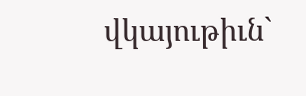վկայութիւն`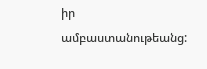իր ամբաստանութեանց: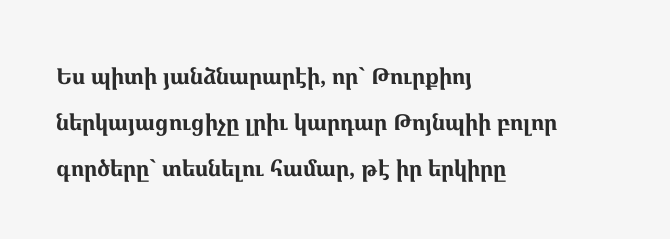Ես պիտի յանձնարարէի, որ` Թուրքիոյ ներկայացուցիչը լրիւ կարդար Թոյնպիի բոլոր գործերը` տեսնելու համար, թէ իր երկիրը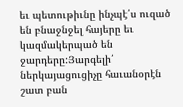եւ պետութիւնը ինչպէ՛ս ուզած են բնաջնջել հայերը եւ կազմակերպած են ջարդերը:Յարգելի՛ ներկայացուցիչը հաւանօրէն շատ բան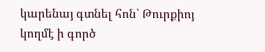կարենայ գտնել հոն` Թուրքիոյ կողմէ ի գործ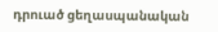դրուած ցեղասպանական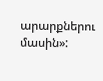արարքներու մասին»: